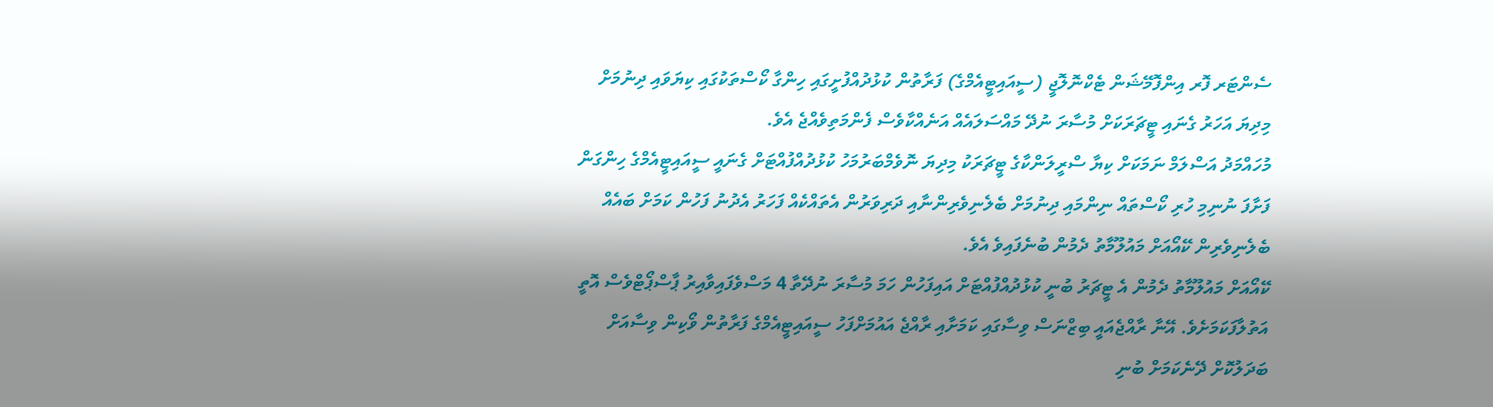ސެންޓަރ ފޮރ އިންފޮމޭޝަން ޓެކްނޮލޮޖީ (ސީއައިޓީއެމްގެ) ފަރާތުން ކުޅުދުއްފުށީގައި ހިންގާ ކޯސްތަކުގައި ކިޔަވައި ދިނުމަށް މިދިޔަ އަހަރު ގެނައި ޓީޗަރަކަށް މުސާރަ ނުދޭ މައްސަލައެއް އަނެއްކާވެސް ފެންމަތިވެއްޖެ އެވެ.
މުހައްމަދު އަސްލަމް ނަމަކަށް ކިޔާ ސްރީލަންކާގެ ޓީޗަރަކު މިދިޔަ ނޮވެމްބަރުމަހު ކުޅުދުއްފުއްޓަށް ގެނައީ ސީއައިޓީއެމްގެ ހިންގަން ފަށާފަ ނުނިމި ހުރި ކޯސްތައް ނިންމައި ދިނުމަށް ބެލެނިވެރިންނާއި ދަރިވަރުން އެތައްކެއް ފަހަރު އެދުނު ފަހުން ކަމަށް ބައެއް ބެލެނިވެރިން ކޭއޯއަށް މައުލޫމާތު ދެމުން ބުނެފައިވެ އެވެ.
ކޭއޯއަށް މައުލޫމާތު ދެމުން އެ ޓީޗަރު ބުނީ ކުޅުދުއްފުއްޓަށް އައިފަހުން ހަމަ މުސާރަ ނުދޭތާ 4 މަސްވެފައިވާއިރު ޕާސްޕޯޓްވެސް އޮތީ އަތުލާފަކަމަށެވެ. އޭނާ ރާއްޖެއައީ ބިޒްނަސް ވިސާގައި ކަމަށާއި ރާއްޖެ އައުމަށްފަހު ސީއައިޓީއެމްގެ ފަރާތުން ވޯކިން ވިސާއަށް ބަދަލުކޮށް ދޭނެކަމަށް ބުނި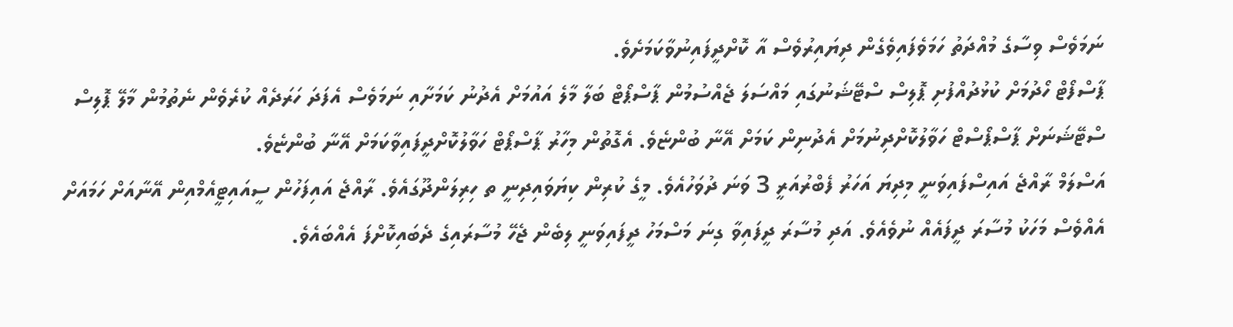ނަމަވެސް ވިސާގެ މުއްދަތު ހަމަވެފައިވެގެން ދިޔައިރުވެސް އާ ކޮށްދީފައިނުވާކަމަށެވެ.
ޕާސްފޯޓް ހޯދުމަށް ކުޅުދުއްފުށި ޕޮލިސް ސްޓޭޝަނުގައި މައްސަލަ ޖެއްސުމުން ޕާސްޕޯޓް ބަލާ މާލެ އައުމަށް އެދުނު ކަމަށާއި ނަމަވެސް އެފަދަ ހަރަދެއް ކުރެވެން ނެތުމުން މާލޭ ޕޮލިސް ސްޓޭޝަނަށް ޕާސްޕޯސްޓް ހަވާލުކޮށްދިނުމަށް އެދުނިން ކަމަށް އޭނާ ބުންޏެވެ. އެގޮތުން މިހާރު ޕާސްޕޯޓް ހަވާލުކޮށްދީފައިވާކަމަށް އޭނާ ބުންޏެވެ.
އަސްލަމް ރާއްޖެ އައިސްފައިވަނީ މިދިޔަ އަހަރު ފެބްރުއަރީ 3 ވަނަ ދުވަހުއެވެ. މީގެ ކުރިން ކިޔަވައިދިނީ ތ ހިރިލަންދޫގައެވެ. ރާއްޖެ އައިފަހުން ސީއައިޓީއެމްއިން އޭނާއަށް ހަމައަށް އެއްވެސް މަހަކު މުސާރަ ދީފައެއް ނުވެއެވެ. އަދި މުސާރަ ދީފައިވާ ގިނަ މަސްމަހު ދީފައިވަނީ ލިބެން ޖެހޭ މުސާރައިގެ ދެބައިކޮށްފަ އެއްބައެވެ.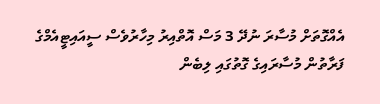އެއްގޮތަށް މުސާރަ ނުދޭ 3 މަސް އޮތްއިރު މިހާރުވެސް ސީއައިޓީއެމްގެ ފަރާތުން މުސާރައިގެ ގޮތުގައި ލިބެން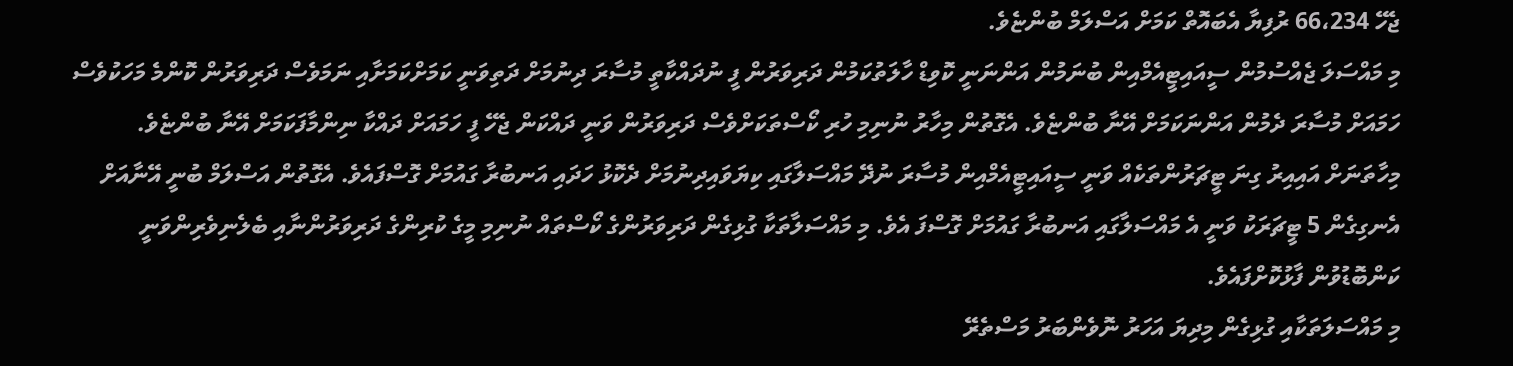ޖެހޭ 66،234 ރުފިޔާ އެބައޮތް ކަމަށް އަސްލަމް ބުންޏެވެ.
މި މައްސަލަ ޖެއްސުމުން ސީއައިޓީއެމްއިން ބުނަމުން އަންނަނީ ކޮވިޑް ހާލަތުކަމުން ދަރިވަރުން ފީ ނުދައްކާތީ މުސާރަ ދިނުމަށް ދަތިވަނީ ކަމަށްކަމަށާއި ނަމަވެސް ދަރިވަރުން ކޮންމެ މަހަކުވެސް ހަމައަށް މުސާރަ ދެމުން އަންނަކަމަށް އޭނާ ބުންޏެވެ. އެގޮތުން މިހާރު ނުނިމި ހުރި ކޯސްތަކަށްވެސް ދަރިވަރުން ވަނީ ދައްކަން ޖެހޭ ފީ ހަމައަށް ދައްކާ ނިންމާފަކަމަށް އޭނާ ބުންޏެވެ.
މިހާތަނަށް އައިއިރު ގިނަ ޓީޗަރުންތަކެއް ވަނީ ސީއައިޓީއެމްއިން މުސާރަ ނުދޭ މައްސަލާގައި ކިޔަވައިދިނުމަށް ދެކޮޅު ހަދައި އަނބުރާ ގައުމަށް ގޮސްފައެވެ. އެގޮތުން އަސްލަމް ބުނީ އޭނާއަށް އެނގިގެން 5 ޓީޗަރަކު ވަނީ އެ މައްސަލާގައި އަނބުރާ ގައުމަށް ގޮސްފަ އެވެ. މި މައްސަލާތަކާ ގުޅިގެން ދަރިވަރުންގެ ކޯސްތައް ނުނިމި މީގެ ކުރިންގެ ދަރިވަރުންނާއި ބެލެނިވެރިންވަނީ ކަންބޮޑުވުން ފާޅުކޮށްފައެވެ.
މި މައްސަލަތަކާއި ގުޅިގެން މިދިޔަ އަހަރު ނޮވެންބަރު މަސްތެރޭ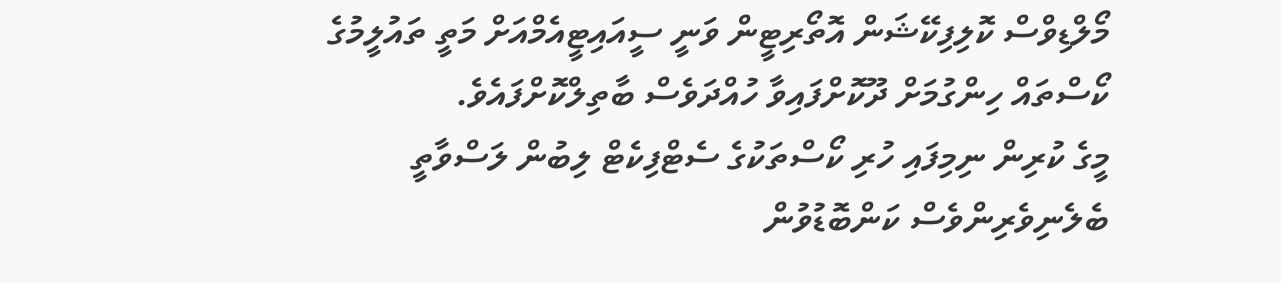މޯލްޑިވްސް ކޮލިފިކޭޝަން އޮތޯރިޓީން ވަނީ ސީއައިޓީއެމްއަށް މަތީ ތައުލީމުގެ ކޯސްތައް ހިންގުމަށް ދޫކޮށްފައިވާ ހުއްދަވެސް ބާތިލްކޮށްފައެވެ.
މީގެ ކުރިން ނިމިފައި ހުރި ކޯސްތަކުގެ ސެޓްފިކެޓް ލިބުން ލަސްވާތީ ބެލެނިވެރިންވެސް ކަންބޮޑުވުން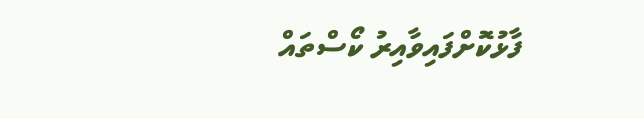ފާޅުކޮށްފައިވާއިރު ކޯސްތައް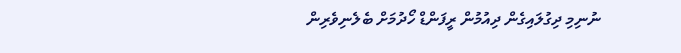ނުނިމި ދިގުލައިގެން ދިއުމުން ރީފަންޑް ހޯދުމަށް ބެލެނިވެރިން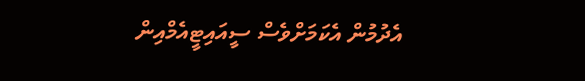އެދުމުން އެކަމަށްވެސް ސީއައިޓީއެމްއިން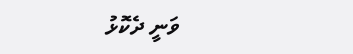ވަނީ ދެކޮޅު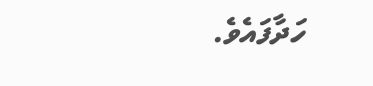ހަދާފައެވެ.